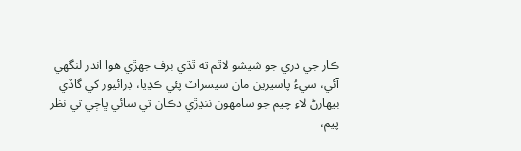ڪار جي دري جو شيشو لاٿم ته ٿڌي برف جهڙي هوا اندر لنگهي آئي، سيءُ پاسيرين مان سيسراٽ پئي ڪڍيا، ڊرائيور کي گاڏي بيهارڻ لاءِ چيم جو سامهون ننڍڙي دڪان تي سائي ڀاڄي تي نظر پيم،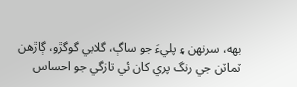بهه، سرنهن ۽ پليءَ جو ساڳ، گلابي گوگڙو، ڳاڙهن ٽماٽن جي رنگ پري کان ئي تازگي جو احساس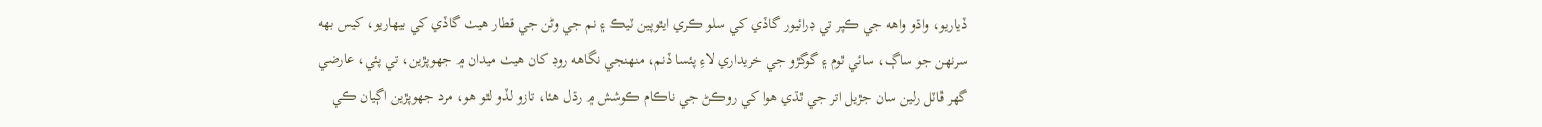ڏياريو، واڌو واهه جي ڪپر تي ڊرائيور گاڏي کي سلو ڪري ايٿوپين ٽيڪ ۽ نم جي وڻن جي قطار هيٺ گاڏي کي بيهاريو، کيس بهه سرنهن جو ساڳ، سائي ٿوم ۽ گوگڙو جي خريداري لاءِ پئسا ڏنم، منهنجي نگاهه روڊ کان هيٺ ميدان ۾ جهوپڙين، تي پئي، عارضي گهر ڦاٽل رلين سان جڙيل اتر جي ٿڌي هوا کي روڪڻ جي ناڪام ڪوشش ۾ رڌل هئا، تازو لڏو لٿو هو، مرد جهوپڙين اڳيان ڪي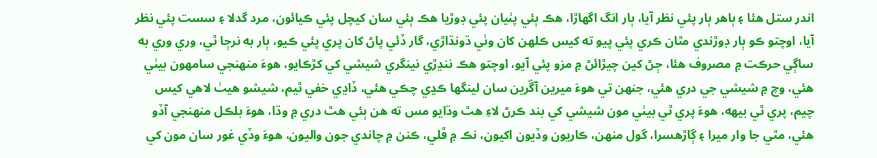اندر ستل هئا ۽ ٻاهر ٻار پئي نظر آيا، ٻار انگ اگهاڙا، هڪ ٻئي پٺيان پئي ڊوڙيا هڪ ٻئي سان کيچل پئي ڪيائون، مرد گدلا ۽ سست پئي نظر آيا، اوچتو ڪو ٻار ڊوڙندي مٿان ڪري پئي پيو ته کيس ڪلهن کان وٺي ڌونڌاڙي، گار ڏئي پاڻ کان پري پئي ڪيو، ٻار به نرڄا ٿي، وري وري به ساڳي حرڪت ۾ مصروف هئا، ڄڻ کين چيڙائڻ ۾ مزو پئي آيو، اوچتو هڪ ننڍڙي نينگري شيشي کي کڙڪايو، هوءَ منهنجي سامهون بيٺي هئي، وچ ۾ شيشي جي دري هئي، جنهن تي هوءَ ميرين آڱرين سان لينگها ڪڍي چڪي هئي، ڏاڍي خفي ٿيم، شيشو هيٺ لاهي کيس چيم، پري ٿي بيهه، هوءَ پري ٿي بيٺي مون شيشي کي بند ڪرڻ لاءِ هٿ وڌايو مس ته هن ٻئي هٿ دري ۾ وڌا، هوءَ بلڪل منهنجي آڏو هئي، مٿي جا وار ميرا ۽ ڳاڙهسرا، گول منهن، ڪاريون وڏيون اکيون، نڪ ۾ ڦلي، ڪنن ۾ چاندي جون واليون، هوءَ وڏي غور سان مون کي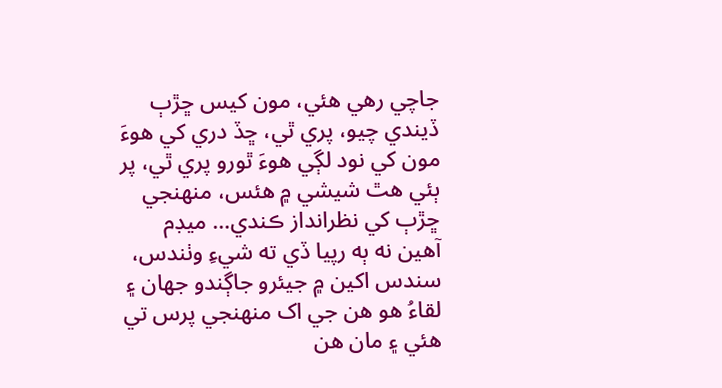جاچي رهي هئي، مون کيس ڇڙٻ ڏيندي چيو، پري ٿي، ڇڏ دري کي هوءَ مون کي نود لڳي هوءَ ٿورو پري ٿي، پر ٻئي هٿ شيشي ۾ هئس، منهنجي ڇڙٻ کي نظرانداز ڪندي… ميڊم آهين نه ٻه رپيا ڏي ته شيءِ وٺندس، سندس اکين ۾ جيئرو جاڳندو جهان ۽ لقاءُ هو هن جي اک منهنجي پرس تي هئي ۽ مان هن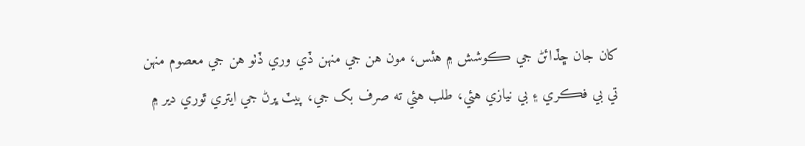کان جان ڇڏائڻ جي ڪوشش ۾ هئس، مون هن جي منهن ڏي وري ڏٺو هن جي معصوم منهن تي بي فڪري ۽ بي نيازي هئي، طلب هئي ته صرف بک جي، پيٽ ڀرڻ جي ايتري ٿوري دير ۾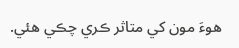هوءَ مون کي متاثر ڪري چڪي هئي.